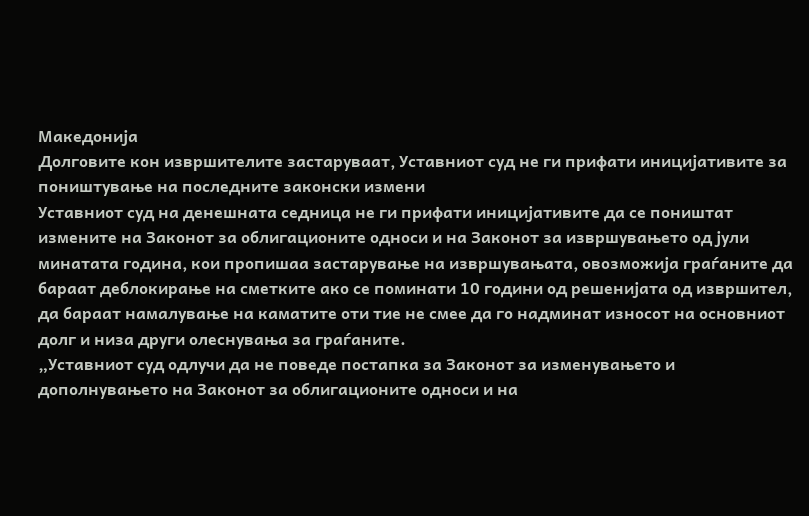Македонија
Долговите кон извршителите застаруваат, Уставниот суд не ги прифати иницијативите за поништување на последните законски измени
Уставниот суд на денешната седница не ги прифати иницијативите да се поништат измените на Законот за облигационите односи и на Законот за извршувањето од јули минатата година, кои пропишаа застарување на извршувањата, овозможија граѓаните да бараат деблокирање на сметките ако се поминати 10 години од решенијата од извршител, да бараат намалување на каматите оти тие не смее да го надминат износот на основниот долг и низа други олеснувања за граѓаните.
„Уставниот суд одлучи да не поведе постапка за Законот за изменувањето и дополнувањето на Законот за облигационите односи и на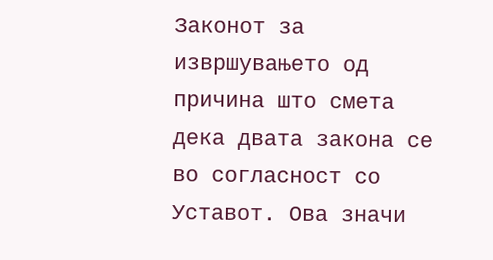Законот за извршувањето од причина што смета дека двата закона се во согласност со Уставот. Ова значи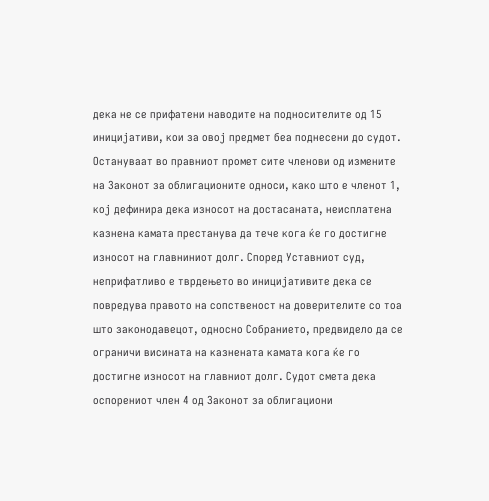дека не се прифатени наводите на подносителите од 15 иницијативи, кои за овој предмет беа поднесени до судот. Остануваат во правниот промет сите членови од измените на Законот за облигационите односи, како што е членот 1, кој дефинира дека износот на достасаната, неисплатена казнена камата престанува да тече кога ќе го достигне износот на главниниот долг. Според Уставниот суд, неприфатливо е тврдењето во иницијативите дека се повредува правото на сопственост на доверителите со тоа што законодавецот, односно Собранието, предвидело да се ограничи висината на казнената камата кога ќе го достигне износот на главниот долг. Судот смета дека оспорениот член 4 од Законот за облигациони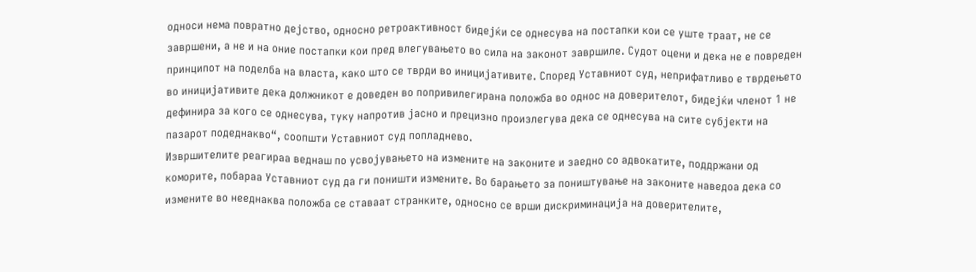односи нема повратно дејство, односно ретроактивност бидејќи се однесува на постапки кои се уште траат, не се завршени, а не и на оние постапки кои пред влегувањето во сила на законот завршиле. Судот оцени и дека не е повреден принципот на поделба на власта, како што се тврди во иницијативите. Според Уставниот суд, неприфатливо е тврдењето во иницијативите дека должникот е доведен во попривилегирана положба во однос на доверителот, бидејќи членот 1 не дефинира за кого се однесува, туку напротив јасно и прецизно произлегува дека се однесува на сите субјекти на пазарот подеднакво“, соопшти Уставниот суд попладнево.
Извршителите реагираа веднаш по усвојувањето на измените на законите и заедно со адвокатите, поддржани од коморите, побараа Уставниот суд да ги поништи измените. Во барањето за поништување на законите наведоа дека со измените во нееднаква положба се ставаат странките, односно се врши дискриминација на доверителите,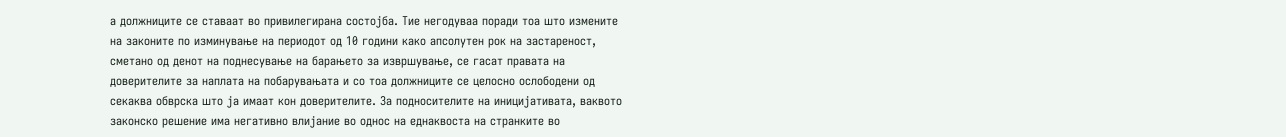а должниците се ставаат во привилегирана состојба. Тие негодуваа поради тоа што измените на законите по изминување на периодот од 10 години како апсолутен рок на застареност, сметано од денот на поднесување на барањето за извршување, се гасат правата на доверителите за наплата на побарувањата и со тоа должниците се целосно ослободени од секаква обврска што ја имаат кон доверителите. За подносителите на иницијативата, ваквото законско решение има негативно влијание во однос на еднаквоста на странките во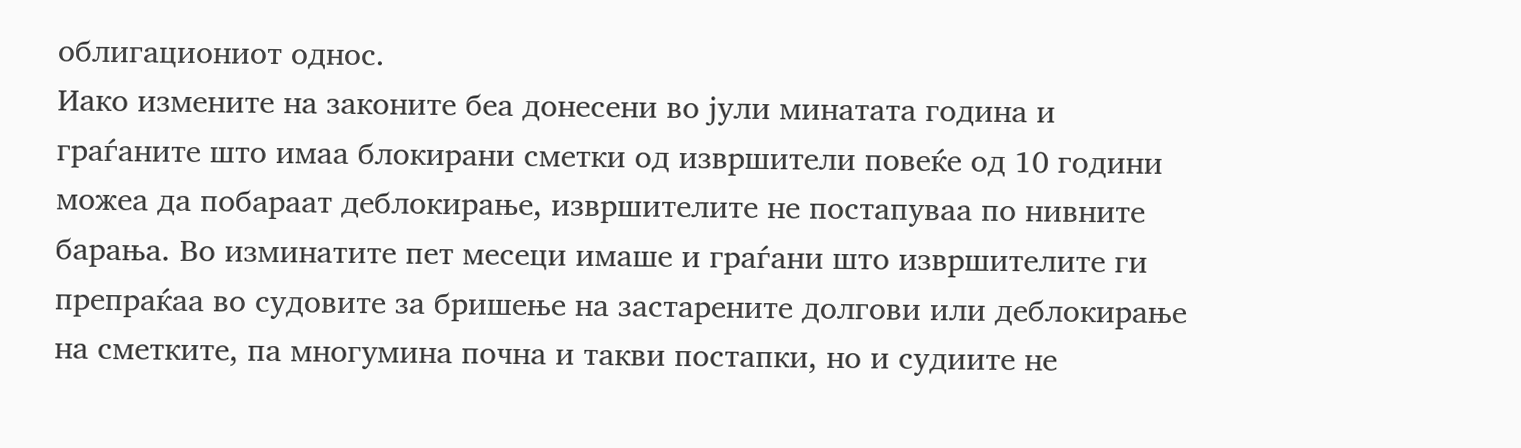облигациониот однос.
Иако измените на законите беа донесени во јули минатата година и граѓаните што имаа блокирани сметки од извршители повеќе од 10 години можеа да побараат деблокирање, извршителите не постапуваа по нивните барања. Во изминатите пет месеци имаше и граѓани што извршителите ги препраќаа во судовите за бришење на застарените долгови или деблокирање на сметките, па многумина почна и такви постапки, но и судиите не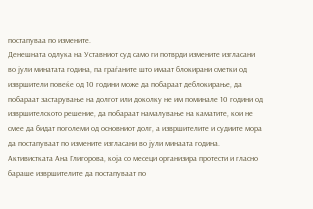постапуваа по измените.
Денешната одлука на Уставниот суд само ги потврди измените изгласани во јули минатата година, па граѓаните што имаат блокирани сметки од извршители повеќе од 10 години може да побараат деблокирање, да побараат застарување на долгот или доколку не им поминале 10 години од извршителското решение, да побараат намалување на каматите, кои не смее да бидат поголеми од основниот долг, а извршителите и судиите мора да постапуваат по измените изгласани во јули минаата година.
Активистката Ана Глигорова, која со месеци организира протести и гласно бараше извршителите да постапуваат по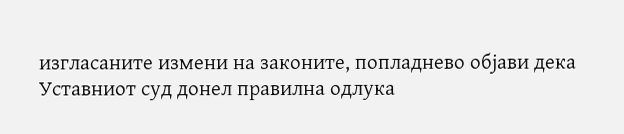изгласаните измени на законите, попладнево објави дека Уставниот суд донел правилна одлука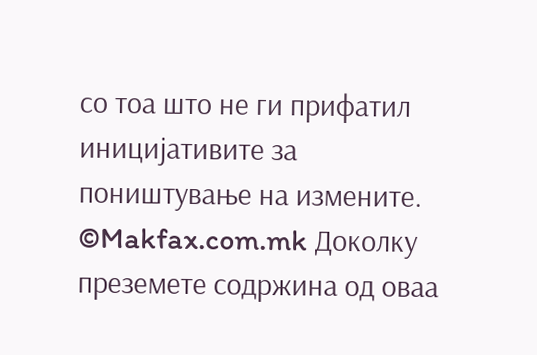со тоа што не ги прифатил иницијативите за поништување на измените.
©Makfax.com.mk Доколку преземете содржина од оваа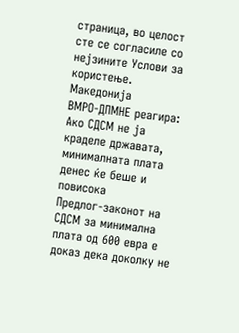страница, во целост сте се согласиле со нејзините Услови за користење.
Македонија
ВМРО-ДПМНЕ реагира: Ако СДСМ не ја краделе државата, минималната плата денес ќе беше и повисока
Предлог-законот на СДСМ за минимална плата од 600 евра е доказ дека доколку не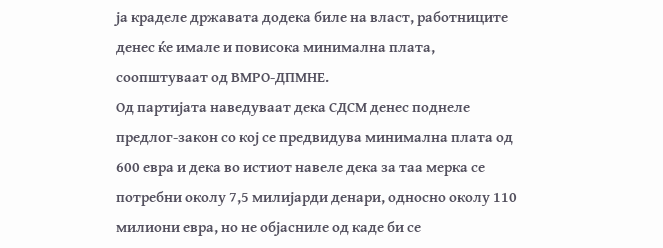ја краделе државата додека биле на власт, работниците денес ќе имале и повисока минимална плата, соопштуваат од ВМРО-ДПМНЕ.
Од партијата наведуваат дека СДСМ денес поднеле предлог-закон со кој се предвидува минимална плата од 600 евра и дека во истиот навеле дека за таа мерка се потребни околу 7,5 милијарди денари, односно околу 110 милиони евра, но не објасниле од каде би се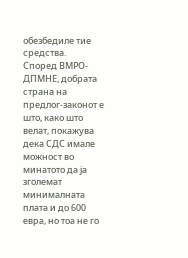обезбедиле тие средства.
Според ВМРО-ДПМНЕ, добрата страна на предлог-законот е што, како што велат, покажува дека СДС имале можност во минатото да ја зголемат минималната плата и до 600 евра, но тоа не го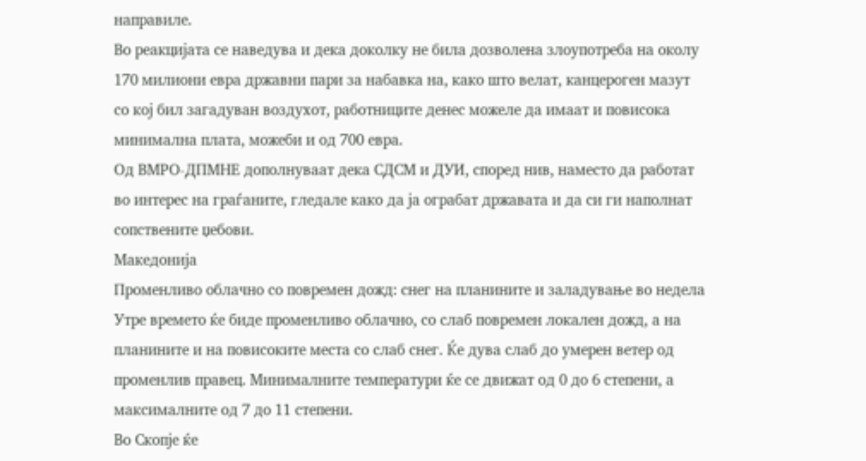направиле.
Во реакцијата се наведува и дека доколку не била дозволена злоупотреба на околу 170 милиони евра државни пари за набавка на, како што велат, канцероген мазут со кој бил загадуван воздухот, работниците денес можеле да имаат и повисока минимална плата, можеби и од 700 евра.
Од ВМРО-ДПМНЕ дополнуваат дека СДСМ и ДУИ, според нив, наместо да работат во интерес на граѓаните, гледале како да ја ограбат државата и да си ги наполнат сопствените џебови.
Македонија
Променливо облачно со повремен дожд: снег на планините и заладување во недела
Утре времето ќе биде променливо облачно, со слаб повремен локален дожд, а на планините и на повисоките места со слаб снег. Ќе дува слаб до умерен ветер од променлив правец. Минималните температури ќе се движат од 0 до 6 степени, а максималните од 7 до 11 степени.
Во Скопје ќе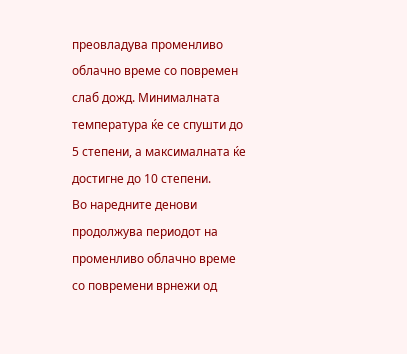преовладува променливо облачно време со повремен слаб дожд. Минималната температура ќе се спушти до 5 степени, а максималната ќе достигне до 10 степени.
Во наредните денови продолжува периодот на променливо облачно време со повремени врнежи од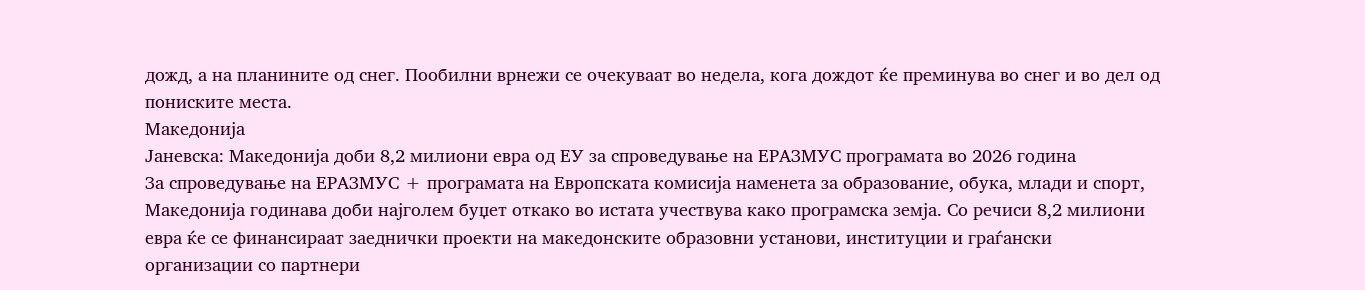дожд, а на планините од снег. Пообилни врнежи се очекуваат во недела, кога дождот ќе преминува во снег и во дел од пониските места.
Македонија
Јаневска: Македонија доби 8,2 милиони евра од ЕУ за спроведување на ЕРАЗМУС програмата во 2026 година
За спроведување на ЕРАЗМУС + програмата на Европската комисија наменета за образование, обука, млади и спорт, Македонија годинава доби најголем буџет откако во истата учествува како програмска земја. Со речиси 8,2 милиони евра ќе се финансираат заеднички проекти на македонските образовни установи, институции и граѓански организации со партнери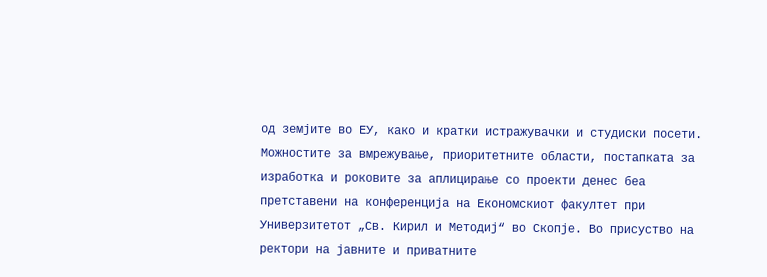од земјите во ЕУ, како и кратки истражувачки и студиски посети.
Можностите за вмрежување, приоритетните области, постапката за изработка и роковите за аплицирање со проекти денес беа претставени на конференција на Економскиот факултет при Универзитетот „Св. Кирил и Методиј“ во Скопје. Во присуство на ректори на јавните и приватните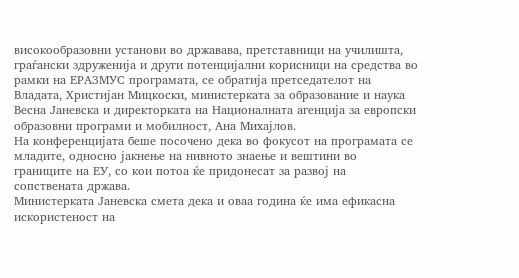високообразовни установи во државава, претставници на училишта, граѓански здруженија и други потенцијални корисници на средства во рамки на ЕРАЗМУС програмата, се обратија претседателот на Владата, Христијан Мицкоски, министерката за образование и наука Весна Јаневска и директорката на Националната агенција за европски образовни програми и мобилност, Ана Михајлов.
На конференцијата беше посочено дека во фокусот на програмата се младите, односно јакнење на нивното знаење и вештини во границите на ЕУ, со кои потоа ќе придонесат за развој на сопствената држава.
Министерката Јаневска смета дека и оваа година ќе има ефикасна искористеност на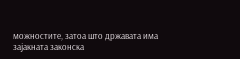можностите, затоа што државата има зајакната законска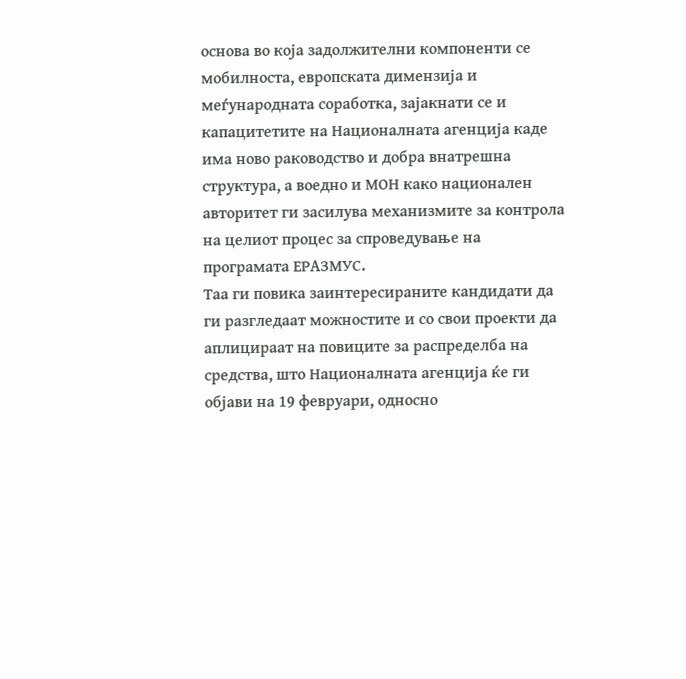основа во која задолжителни компоненти се мобилноста, европската димензија и меѓународната соработка, зајакнати се и капацитетите на Националната агенција каде има ново раководство и добра внатрешна структура, а воедно и МОН како национален авторитет ги засилува механизмите за контрола на целиот процес за спроведување на програмата ЕРАЗМУС.
Таа ги повика заинтересираните кандидати да ги разгледаат можностите и со свои проекти да аплицираат на повиците за распределба на средства, што Националната агенција ќе ги објави на 19 февруари, односно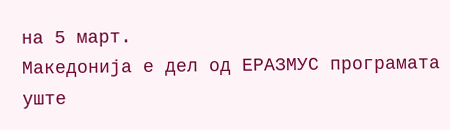на 5 март.
Македонија е дел од ЕРАЗМУС програмата уште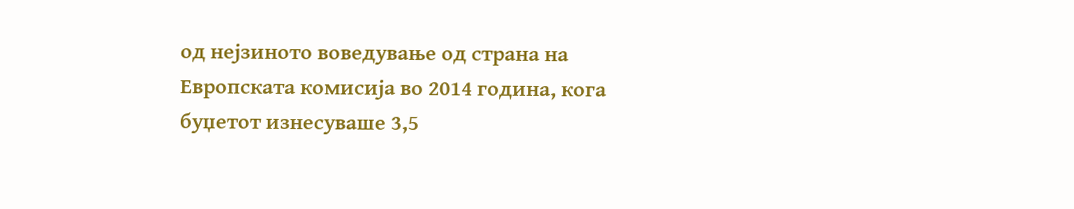од нејзиното воведување од страна на Европската комисија во 2014 година, кога буџетот изнесуваше 3,5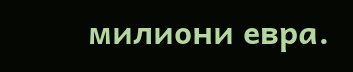милиони евра.